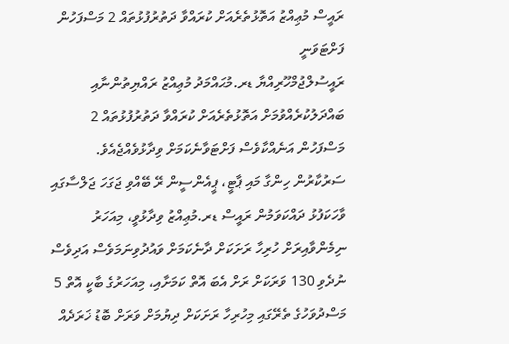ރައީސް މުޢިއްޒު އަތޮޅުތެރެއަށް ކުރައްވާ ދަތުރުފުޅުތައް 2 މަސްފަހުން ފަށްޓަވަނީ
ރައީސުލްޖުމްހޫރިއްޔާ ޑރ.މުޙައްމަދު މުޢިއްޒު ރައްޔިތުންނާއި ބައްދަލުކުރެއްވުމަށް އަތޮޅުތެރެއަށް ކުރައްވާ ދަތުރުފުޅުތައް 2 މަސްފަހުން އަނެއްކާވެސް ފަށްޓަވާނެކަމަށް ވިދާޅުވެއްޖެއެވެ.
ސަރުކާރުން ހިންގާ މައި ޕާޓީ، ޕީއެންސީން ރޭ ބޭއްވި ޖަގަހަ ޖަލްސާގައި ވާހަކަފުޅު ދައްކަވަމުން ރައީސް ޑރ.މުޢިއްޒު ވިދާޅުވީ، މިއަހަރު ނިމެންވާއިރަށް ހުރިހާ ރަށަކަށް ދާނެކަމަށް ވައުދުވިނަމަވެސް އަދިވެސް ނުދެވި 130 ވަރަކަށް ރަށް އެބަ އޮތް ކަމަށާއި، މިއަހަރުގެ ބާކީ އޮތް 5 މަސްދުވަހުގެ ތެރޭގައި މިހުރިހާ ރަށަކަށް ދިޔުމަށް ވަރަށް ބޮޑު ޚަރަދެއް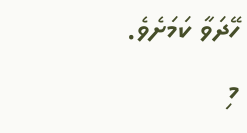ހޭދަވާ ކަމަށެވެ.
މި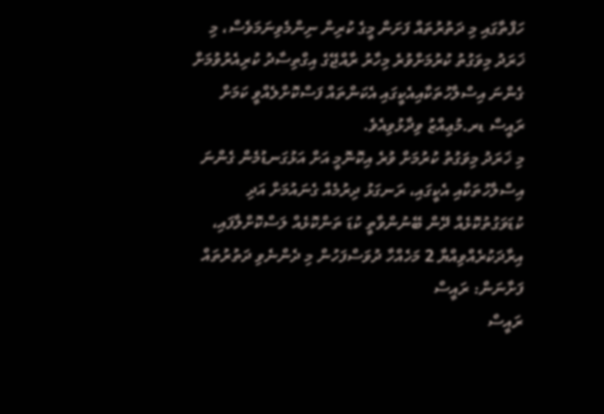ހަފްތާގައި މި ދަތުރުތައް ފަށަން މީގެ ކުރިން ނިންމެވިނަމަވެސް، މި ޚަރަދު މިވަގުތު ކުރުމަށްވުރެ މިހާރު ރާއްޖޭގެ އިގްތިސާދު ކުރިއެރުވުމަށް ގެންނަ އިސްލާހުތަކާއިއެކީގައި އެކަންތައް ފަސްކޮށްލެއްވީ ކަމަށް ރައީސް ޑރ.މުޢިއްޒު ވިދާޅުވިއެވެ.
މި ޚަރަދު މިވަގުތު ކުރުމަށް ވުރެ އިކޮނޮމީ އަށް އަޅުގަނޑުމެން ގެންނަ އިސްލާހުތަކާއި އެކީގައި، ރަނގަޅު ދިރުމެއް ގެނައުމަށް އަދި ކުޑަވަގުތުކޮޅެއް ދޭން ބޭނުންވާތީ ކުޑަ ތަންކޮޅެއް ލަސްކޮށްލާފައި، އިރާދަކުރެއްވިއްޔާ 2 މަހެއްހާ ދުވަސްފަހުން މި ދެންނެވި ދަތުރުތައް ފަށާނަން: ރައީސް
ރައީސް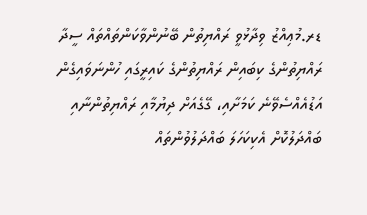ޑރ.މުޢިއްޒު ވިދާޅުވީ ރައްޔިތުން ބޭނުންވާކަންތައްތައް ސީދާ ރައްޔިތުންގެ ކިބައިން ރައްޔިތުންގެ ކައިރީގައި ހުންނަވައިގެން އަޑުއެއްސެވޭނެ ކަމަށާއި، ގޭގެއަށް ދިޔުމާއި ރައްޔިތުންނާއި ބައްދަލުކޮށް އެކިކަހަލަ ބައްދަލުވުންތައް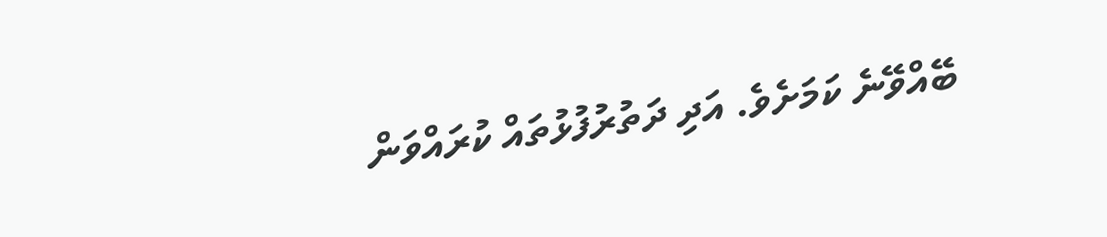ބޭއްވޭނެ ކަމަށެވެ. އަދި ދަތުރުފުޅުތައް ކުރައްވަން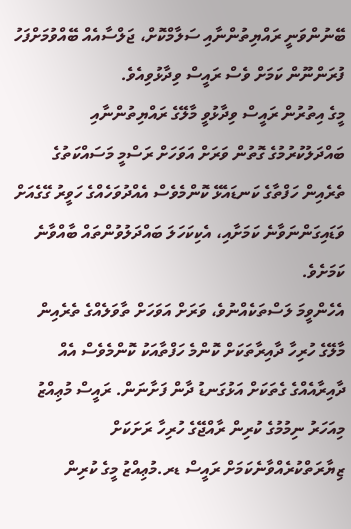ބޭނުންވަނީ ރައްޔިތުންނާއި ސަލާމްކޮށް، ޖަލްސާއެއް ބޭއްވުމަށްފަހު ފުރަންނޫން ކަމަށް ވެސް ރައީސް ވިދާޅުވިއެވެ.
މީގެ އިތުރުން ރައީސް ވިދާޅުވީ މާލޭގެ ރައްޔިތުންނާއި ބައްދަލުކުރުމުގެ ގޮތުން ވަރަށް އަވަހަށް ރަސްމީ މަސައްކަތުގެ ތެރެއިން ހަފްތާގެ ކަނޑައެޅޭ ކޮންމެވެސް އެއްދުވަހެއްގެ ހަވީރު ގޭގެއަށް ވަޑައިގަންނަވާނެ ކަމަށާއި، އެކިކަހަލަ ބައްދަލުވުންތައް ބާއްވާނެ ކަމަށެވެ.
އެހެންވީމަ ލަސްތަކެއްނުވެ، ވަރަށް އަވަހަށް ތާވަލެއްގެ ތެރެއިން މާލޭގެ ހުރިހާ ދާއިރާތަކަށް ކޮންމެ ހަފްތާއަކު ކޮންމެވެސް އެއް ދާއިރާއެއްގެ ގެތަކަށް އަޅުގަނޑު ދާން ފަށާނަން. ރައީސް މުޢިއްޒު
މިއަހަރު ނިމުމުގެ ކުރިން ރާއްޖޭގެ ހުރިހާ ރަށަކަށް ޒިޔާރަތްކުރެއްވާނެކަމަށް ރައީސް ޑރ.މުޢިއްޒު މީގެ ކުރިން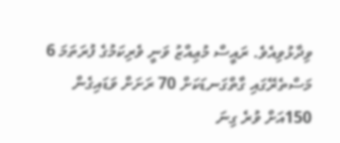ވިދާޅުވިއެވެ. ރައީސް މުޢިއްޒު ވަނީ ވެރިކަމުގެ ފުރަތަމަ 6 މަސްތެރޭގައި ގާތްގަނޑަކަށް 70 ރަށަށް ވަޑައިގެން 150އަށް ވުރެ ގިނަ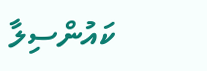ކައުންސިލާ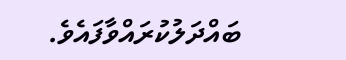ބައްދަލުކުރައްވާފައެވެ.